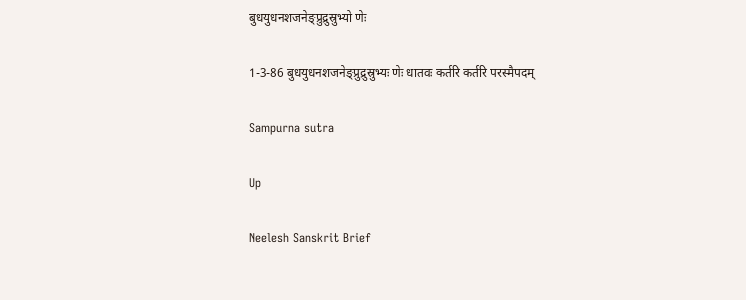बुधयुधनशजनेङ्प्रुद्रुस्रुभ्यो णेः

1-3-86 बुधयुधनशजनेङ्प्रुद्रुस्रुभ्यः णेः धातवः कर्तरि कर्तरि परस्मैपदम्

Sampurna sutra

Up

Neelesh Sanskrit Brief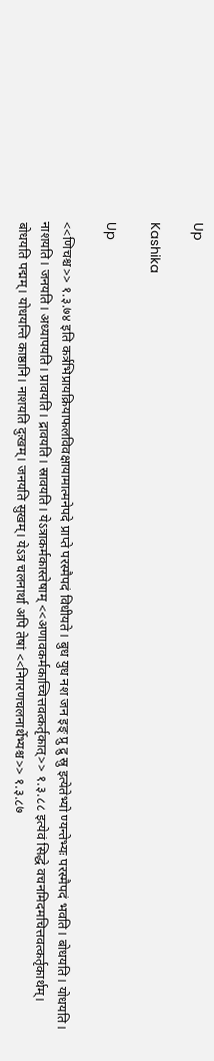Up

Kashika

Up

<<णिचश्च>> १.३.७४ इति कर्त्रभिप्रायक्रियाफलविवक्षायामात्मनेपदे प्राप्ते परस्मैपदं विधीयते। बुध युध नश जन इङ् प्रु द्रु स्रु इत्येतेभ्यो ण्यन्तेभ्यः परस्मैपदं भवति। बोधयति। योधयति। नाशयति। जनयति। अध्यापयति। प्रावयति। द्रावयति। स्रावयति। येऽत्राकर्मकास्तेषाम् <<अणावकर्मकाच्चित्तवत्कर्तृकात्>> १.३.८८ इत्येवं सिद्धे वचनमिदमचित्तवत्कर्तृकार्थम्। बोधयति पद्मम्। योधयन्ति काष्ठानि। नाशयति दुःखम्। जनयति सुखम्। येऽत्र चलनार्था अपि तेषां <<निगरणचलनार्थेभ्यश्च>> १.३.८७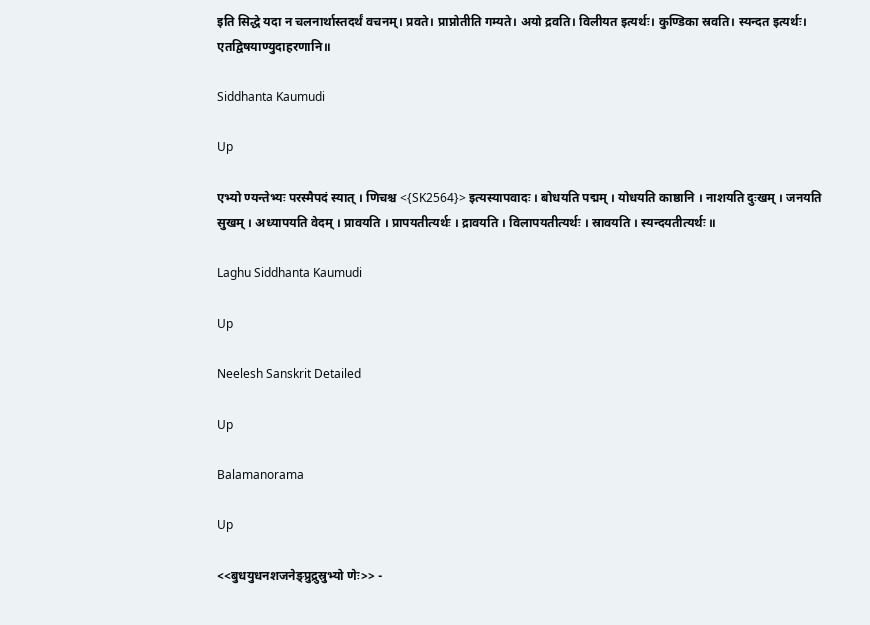इति सिद्धे यदा न चलनार्थास्तदर्थं वचनम्। प्रवते। प्राप्नोतीति गम्यते। अयो द्रवति। विलीयत इत्यर्थः। कुण्डिका स्रवति। स्यन्दत इत्यर्थः। एतद्विषयाण्युदाहरणानि॥

Siddhanta Kaumudi

Up

एभ्यो ण्यन्तेभ्यः परस्मैपदं स्यात् । णिचश्च <{SK2564}> इत्यस्यापवादः । बोधयति पद्मम् । योधयति काष्ठानि । नाशयति दुःखम् । जनयति सुखम् । अध्यापयति वेदम् । प्रावयति । प्रापयतीत्यर्थः । द्रावयति । विलापयतीत्यर्थः । स्रावयति । स्यन्दयतीत्यर्थः ॥

Laghu Siddhanta Kaumudi

Up

Neelesh Sanskrit Detailed

Up

Balamanorama

Up

<<बुधयुधनशजनेङ्प्रुद्रुस्रुभ्यो णेः>> -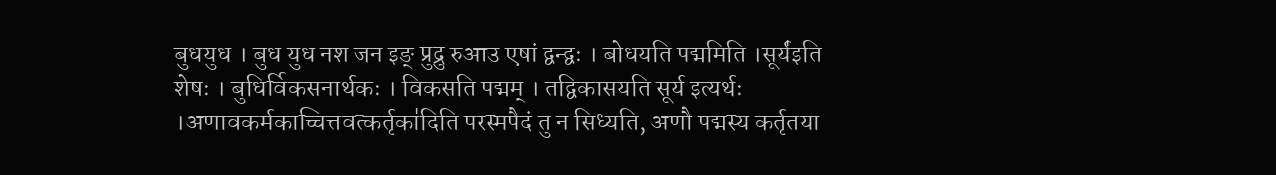बुधयुध । बुध युध नश जन इङ् प्रुद्रु रुआउ एषां द्वन्द्वः । बोधयति पद्ममिति ।सूर्य॑इति शेषः । बुधिर्विकसनार्थकः । विकसति पद्मम् । तद्विकासयति सूर्य इत्यर्थः ।अणावकर्मकाच्चित्तवत्कर्तृका॑दिति परस्मपैदं तु न सिध्यति, अणौ पद्मस्य कर्तृतया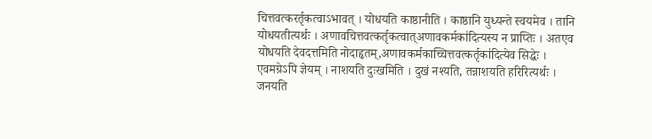चित्तवत्करर्तृकत्वाऽभावत् । योधयति काष्ठानीति । काष्ठानि युध्यन्ते स्वयमेव । तानि योधयतीत्यर्थः । अणावचित्तवत्कर्तृकत्वात्अणावकर्मका॑दित्यस्य न प्राप्तिः । अतएव योधयति देवदत्तमिति नोदाहृतम्,अणावकर्मकाच्चित्तवत्कर्तृका॑दित्येव सिद्धेः । एवमग्रेऽपि ज्ञेयम् । नाशयति दुःखमिति । दुखं नश्यति, तन्नाशयति हरिरित्यर्थः । जनयति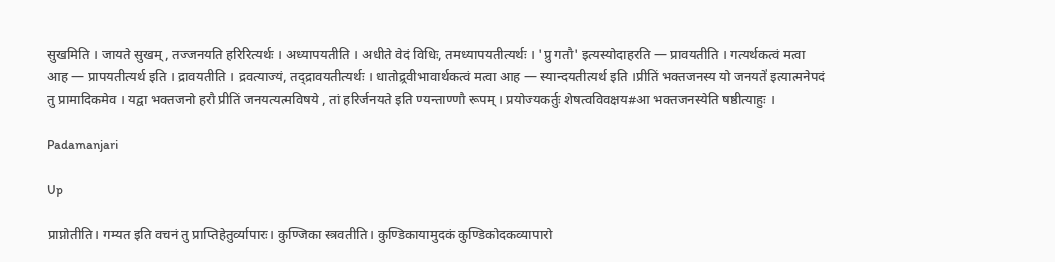सुखमिति । जायते सुखम्, तज्जनयति हरिरित्यर्थः । अध्यापयतीति । अधीते वेदं विधिः, तमध्यापयतीत्यर्थः । 'प्रु गतौ' इत्यस्योदाहरति — प्रावयतीति । गत्यर्थकत्वं मत्वा आह — प्रापयतीत्यर्थ इति । द्रावयतीति । द्रवत्याज्यं, तद्द्रावयतीत्यर्थः । धातोद्र्रवीभावार्थकत्वं मत्वा आह — स्यान्दयतीत्यर्थ इति ।प्रीतिं भक्तजनस्य यो जनयते॑ इत्यात्मनेपदं तु प्रामादिकमेव । यद्वा भक्तजनो हरौ प्रीतिं जनयत्यत्मविषये , तां हरिर्जनयते इति ण्यन्ताण्णौ रूपम् । प्रयोज्यकर्तुः शेषत्वविवक्षय#आ भक्तजनस्येति षष्ठीत्याहुः ।

Padamanjari

Up

प्राप्नोतीति। गम्यत इति वचनं तु प्राप्तिहेतुर्व्यापारः। कुण्जिका स्त्रवतीति। कुण्डिकायामुदकं कुण्डिकोदकव्यापारो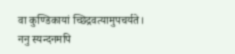वा कुण्डिकायां च्छिद्रवत्यामुपचर्यते। ननु स्यन्दनमपि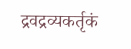द्रवद्रव्यकर्तृकं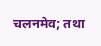चलनमेव; तथा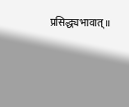प्रसिद्ध्यभावात्॥